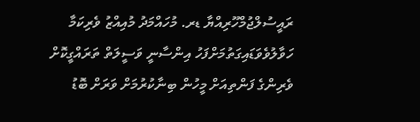ރައީސުލްޖުމްހޫރިއްޔާ ޑރ. މުހައްމަދު މުއިއްޒު ވެރިކަމާ ހަވާލުވެވަޑައިގަތުމަށްފަހު އިންސާނީ ވަސީލަތް ތަރައްގީކޮށް ވެރިންގެ ފަންތިއަށް މީހުން ބިނާކުރުމަށް ވަރަށް ބޮޑު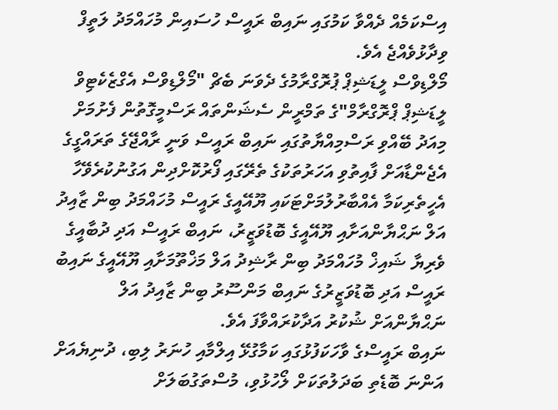އިސްކަމެއް ދެއްވާ ކަމުގައި ނައިބް ރައީސް ހުސައިން މުހައްމަދު ލަތީފް ވިދާޅުވެއްޖެ އެވެ.
މޯލްޑިވްސް ލީޑަޝިޕް ޕުރޮގްރާމުގެ ދެވަނަ ބެޗް "މޯލްޑިވްސް އެގްޒެކެޓިވް ލީޑަޝިޕް ޕްރޮގްރާމް"ގެ ތަމްރީން ސެޝަންތައް ރަސްމީގޮތުން ފެށުމަށް މިއަދު ބޭއްވި ރަސްމިއްޔާތުގައި ނައިބް ރައީސް ވަނީ ރާއްޖޭގެ ތަރައްގީގެ އެޖެންޑާއަށް ފާއިތުވި އަހަރުތަކުގެ ތެރޭގައި ފޯރުކޮށްދިން އަގުނުކުރެވޭހާ އެހީތެރިކަމާ އެއްބާރުލުމަށްޓަކައި ޔޫއޭއީގެ ރައީސް މުހައްމަދު ބިން ޒާއިދު އަލް ނަޙްޔާންއަށާއި ޔޫއޭއީގެ ބޮޑުވަޒީރު، ނައިބް ރައީސް އަދި ދުބާއީގެ ވެރިޔާ ޝައިޚް މުހައްމަދު ބިން ރާޝިދު އަލް މަޚްތޫމަށާއި ޔޫއޭއީގެ ނައިބު ރައީސް އަދި ބޮޑުވަޒީރުގެ ނައިބް މަންސޫރު ބިން ޒާއިދު އަލް ނަޙްޔާންއަށް ޝުކުރު އަދާކުރައްވާފަ އެވެ.
ނައިބް ރައީސްގެ ވާހަކަފުޅުގައި ކަމާގުޅޭ އިލްމާއި ހުނަރު ލިބި، ދުނިޔެއަށް އަންނަ ބޮޑެތި ބަދަލުތަކަށް ލޯހުޅުވި، މުސްތަގުބަލަށް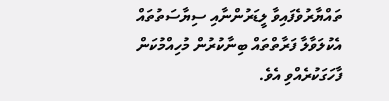ތައްޔާރުވެފައިވާ ލީޑަރުންނާއި ސިޔާސަތުތައް އެކުލަވާލާ ފަރާތްތައް ބިނާކުރުން މުހިއްމުކަން ފާހަގަކުރެއްވި އެވެ.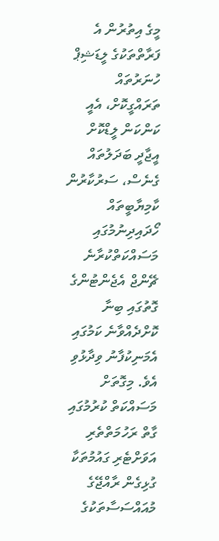މީގެ އިތުރުން އެ ފަރާތްތަކުގެ ލީޑަޝިޕް ހުނަރުތައް ތަރައްގީކޮށް، އެއީ ކަންކަން ލީޑްކޮށް އީޖާދީ ބަދަލުތައް ގެނެސް، ސަރުކާރުން ކާމިޔާބީތައް ހޯދައިދިނުމުގައި މަސައްކަތްކުރާނެ ޗޭންޖް އެޖެންޓުންގެ ގޮތުގައި ބިނާ ކޮށްދެއްވާނެ ކަމުގައި އެމަނިކުފާނު ވިދާޅުވި އެވެ. މިގޮތަށް މަސައްކަތް ކުރުމުގައި ގާތް ރަހުމަތްތެރި އަވަށްޓެރި ގައުމުތަކާ ގުޅިގެން ރާއްޖޭގެ މުއައްސަސާތަކުގެ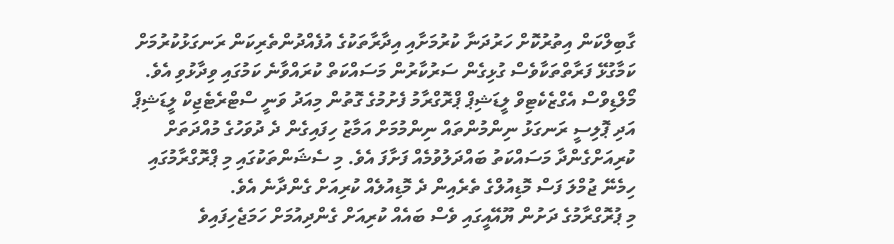ގާބިލްކަން އިތުރުކޮށް ހަރުދަނާ ކުރުމަށާއި އިދާރާތަކުގެ އުފެއްދުންތެރިކަން ރަނގަޅުކުރުމަށް ކަމާގުޅޭ ފަރާތްތަކާވެސް ގުޅިގެން ސަރުކާރުން މަސައްކަތް ކުރައްވާނެ ކަމުގައި ވިދާޅުވި އެވެ.
މޯލްޑިވްސް އެގްޒެކެޓިވް ލީޑަޝިޕް ޕްރޮގްރާމު ފެށުމުގެ ގޮތުން މިއަދު ވަނީ ސްޓްރެޓެޖިކް ލީޑަޝިޕް އަދި ޕޮލިސީ ރަނގަޅު ނިންމުންތައް ނިންމުމަށް އަމާޒު ހިފައިގެން ދެ ދުވަހުގެ މުއްދަތަށް ކުރިއަށްގެންދާ މަސައްކަތު ބައްދަލުވުމެއް ފަށާފަ އެވެ. މި ސެޝަންތަކުގައި މި ޕްރޮގްރާމުގައި ހިމެނޭ ޖުމްލަ ފަސް މޮޑިއުލްގެ ތެރެއިން ދެ މޮޑިއުލެއް ކުރިއަށް ގެންދާނެ އެވެ.
މި ޕުރޮގްރާމުގެ ދަށުން ޔޫއޭއީގައި ވެސް ބައެއް ކުރިއަށް ގެންދިއުމަށް ހަމަޖެހިފައިވެ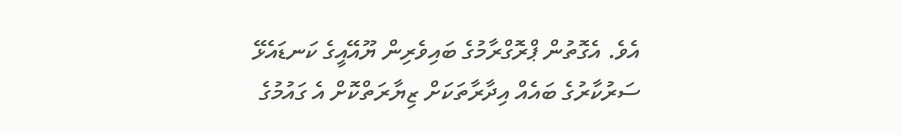އެވެ. އެގޮތުން ޕްރޮގްރާމުގެ ބައިވެރިން ޔޫއޭއީގެ ކަނޑައެޅޭ ސަރުކާރުގެ ބައެއް އިދާރާތަކަށް ޒިޔާރަތްކޮށް އެ ގައުމުގެ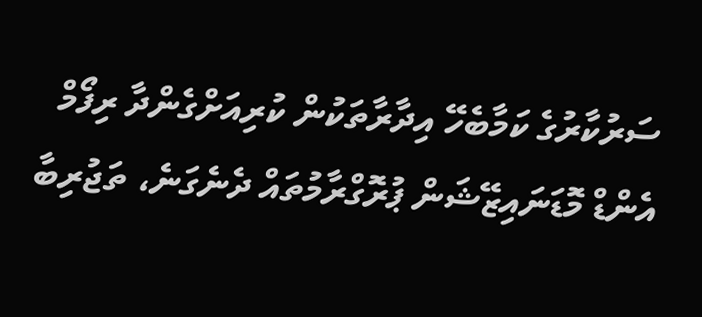ސަރުކާރުގެ ކަމާބެހޭ އިދާރާތަކުން ކުރިއަށްގެންދާ ރިފޯމް އެންޑް މޮޑަނައިޒޭޝަން ޕުރޮގްރާމުތައް ދެނެގަނެ، ތަޖުރިބާ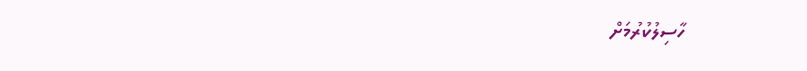ހާސިލުކުރުމަށް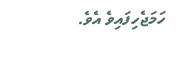ހަމަޖެހިފައިވެ އެވެ.